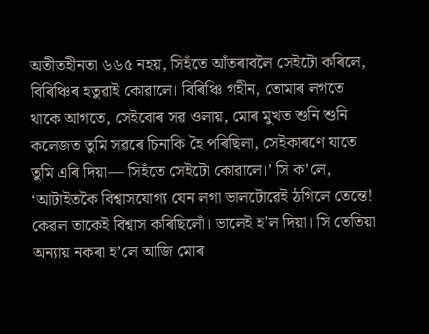অতীতহীনতা ৬৬৫ নহয়, সিহঁতে আঁতৰাবলৈ সেইটো কৰিলে, বিৰিঞ্চিৰ হতুৱাই কোৱালে। বিৰিঞ্চি গহীন, তোমাৰ লগতে থাকে আগতে, সেইবোৰ সৱ ওলায়, মোৰ মুখত শুনি শুনি কলেজত তুমি সৱৰে চিনাকি হৈ পৰিছিলা, সেইকাৰণে যাতে তুমি এৰি দিয়া— সিহঁতে সেইটো কোৱালে।’ সি ক’লে, ‘আটাইতকৈ বিশ্বাসযোগ্য যেন লগা ভালটোৱেই ঠগিলে তেন্তে! কেৱল তাকেই বিশ্বাস কৰিছিলোঁ। ভালেই হ'ল দিয়া। সি তেতিয়া অন্যায় নকৰা হ’লে আজি মোৰ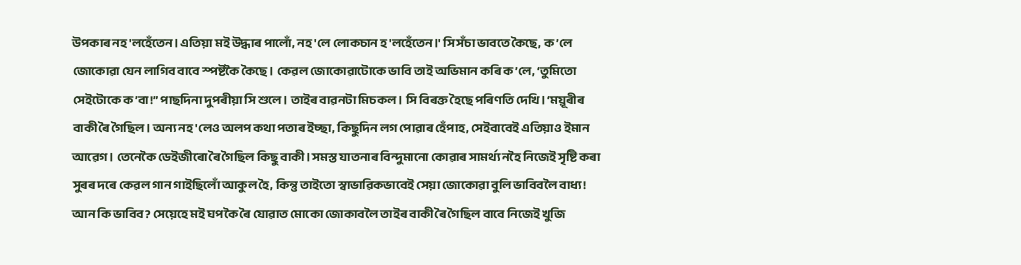উপকাৰ নহ'লহেঁতেন। এতিয়া মই উদ্ধাৰ পালোঁ, নহ'লে লোকচান হ'লহেঁতেন।' সি সঁচা ভাবতে কৈছে, ক’লে জোকোৱা যেন লাগিব বাবে স্পষ্টকৈ কৈছে। কেৱল জোকোৱাটোকে ভাবি তাই অভিমান কৰি ক’লে, ‘তুমিতো সেইটোকে ক’বা!” পাছদিনা দুপৰীয়া সি শুলে। তাইৰ বাৱনটা মিচকল। সি বিৰক্ত হৈছে পৰিণতি দেখি। ‘ময়ূৰীৰ বাকী ৰৈ গৈছিল। অন্য নহ'লেও অলপ কথা পতাৰ ইচ্ছা, কিছুদিন লগ পোৱাৰ হেঁপাহ, সেইবাবেই এতিয়াও ইমান আৱেগ। তেনেকৈ ডেইজীৰো ৰৈ গৈছিল কিছু বাকী। সমস্ত যাতনাৰ বিন্দুমানো কোৱাৰ সামৰ্থ্য নহৈ নিজেই সৃষ্টি কৰা সুৰৰ দৰে কেৱল গান গাইছিলোঁ আকুল হৈ, কিন্তু তাইতো স্বাভাৱিকভাবেই সেয়া জোকোৱা বুলি ভাবিবলৈ বাধ্য! আন কি ভাবিব? সেয়েহে মই ঘপকৈ ৰৈ যোৱাত মোকো জোকাবলৈ তাইৰ বাকী ৰৈ গৈছিল বাবে নিজেই খুজি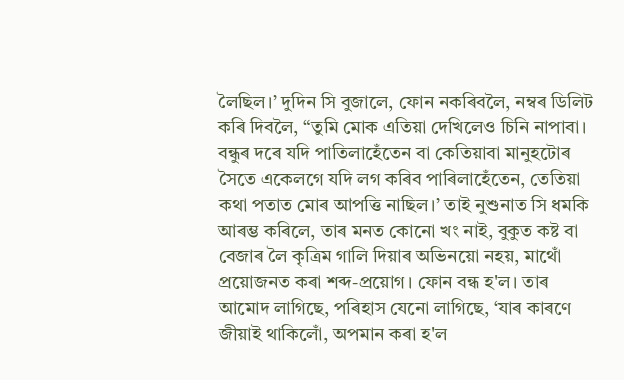লৈছিল।’ দুদিন সি বুজালে, ফোন নকৰিবলৈ, নম্বৰ ডিলিট কৰি দিবলৈ, “তুমি মোক এতিয়া দেখিলেও চিনি নাপাবা। বন্ধুৰ দৰে যদি পাতিলাহেঁতেন বা কেতিয়াবা মানুহটোৰ সৈতে একেলগে যদি লগ কৰিব পাৰিলাহেঁতেন, তেতিয়া কথা পতাত মোৰ আপত্তি নাছিল।’ তাই নুশুনাত সি ধমকি আৰম্ভ কৰিলে, তাৰ মনত কোনো খং নাই, বুকুত কষ্ট বা বেজাৰ লৈ কৃত্ৰিম গালি দিয়াৰ অভিনয়ো নহয়, মাথোঁ প্ৰয়োজনত কৰা শব্দ-প্ৰয়োগ। ফোন বন্ধ হ'ল। তাৰ আমোদ লাগিছে, পৰিহাস যেনো লাগিছে, ‘যাৰ কাৰণে জীয়াই থাকিলোঁ, অপমান কৰা হ'ল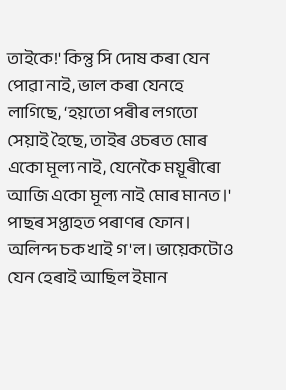তাইকে!' কিন্তু সি দোষ কৰা যেন পোৱা নাই, ভাল কৰা যেনহে লাগিছে, ‘হয়তো পৰীৰ লগতো সেয়াই হৈছে, তাইৰ ওচৰত মোৰ একো মূল্য নাই, যেনেকৈ ময়ূৰীৰো আজি একো মূল্য নাই মোৰ মানত।' পাছৰ সপ্তাহত পৰাণৰ ফোন। অলিন্দ চক খাই গ'ল। ভায়েকটোও যেন হেৰাই আছিল ইমান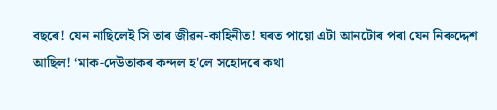বছৰে! যেন নাছিলেই সি তাৰ জীৱন-কাহিনীত! ঘৰত পায়ো এটা আনটোৰ পৰা যেন নিৰুদ্দেশ আছিল! ‘মাক-দেউতাকৰ কন্দল হ'লে সহোদৰে কথা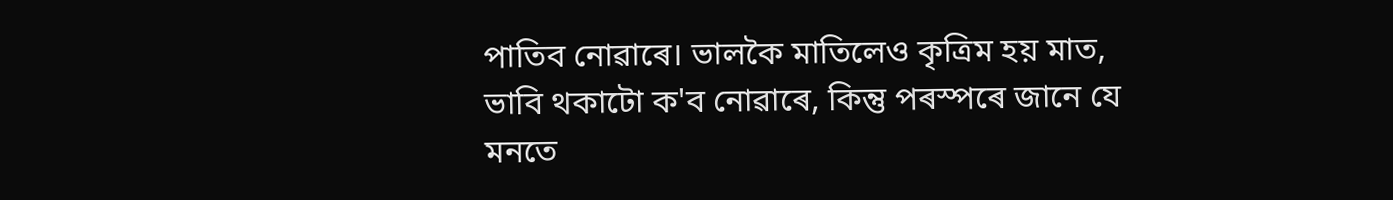পাতিব নোৱাৰে। ভালকৈ মাতিলেও কৃত্ৰিম হয় মাত, ভাবি থকাটো ক'ব নোৱাৰে, কিন্তু পৰস্পৰে জানে যে মনতে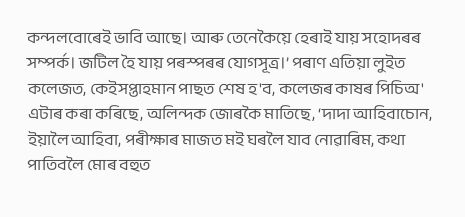কন্দলবোৰেই ভাবি আছে। আৰু তেনেকৈয়ে হেৰাই যায় সহোদৰৰ সম্পৰ্ক। জটিল হৈ যায় পৰস্পৰৰ যোগসূত্ৰ।’ পৰাণ এতিয়া লুইত কলেজত, কেইসপ্তাহমান পাছত শেষ হ'ব, কলেজৰ কাষৰ পিচিঅ' এটাৰ কৰা কৰিছে, অলিন্দক জোৰকৈ মাতিছে, ‘দাদা আহিবাচোন, ইয়ালৈ আহিবা, পৰীক্ষাৰ মাজত মই ঘৰলৈ যাব নোৱাৰিম, কথা পাতিবলৈ মোৰ বহুত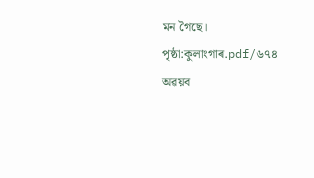মন গৈছে।
পৃষ্ঠা:কুলাংগাৰ.pdf/৬৭৪
অৱয়ব